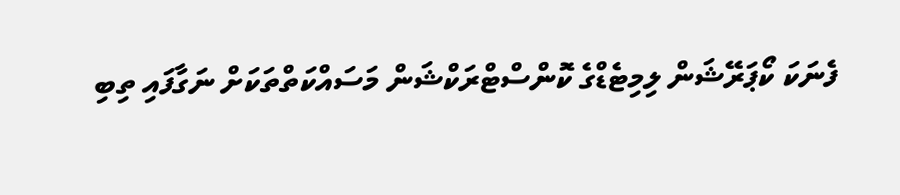ފެނަކަ ކޯޕަރޭޝަން ލިމިޓެޑްގެ ކޮންސްޓްރަކްޝަން މަސައްކަތްތަކަށް ނަގާފައި ތިބި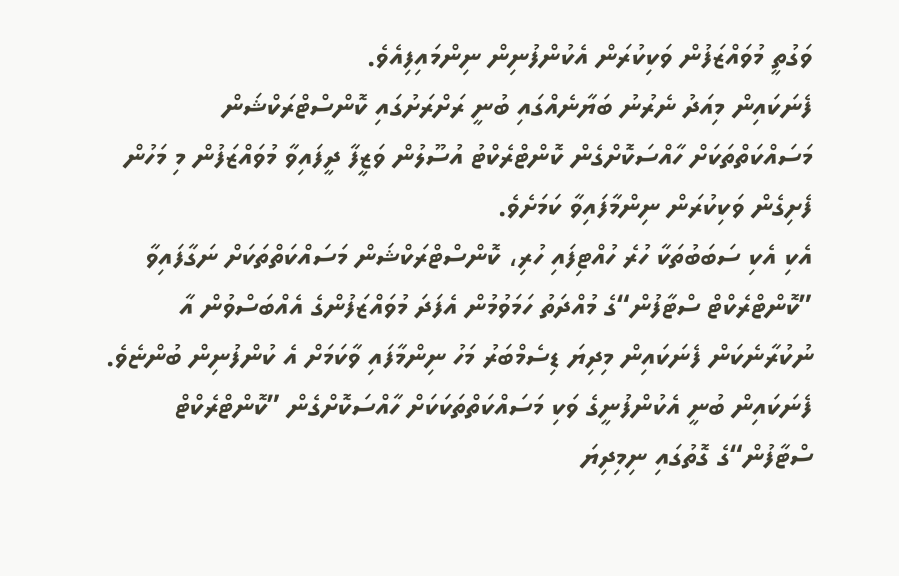ވަގުތީ މުވައްޒަފުން ވަކިކުރަން އެކުންފުނިން ނިންމައިފިއެވެ.
ފެނަކައިން މިއަދު ނެރުނު ބަޔާނެއްގައި ބުނީ ރަށްރަށުގައި ކޮންސްޓްރަކްޝަން މަސައްކަތްތަކަށް ހާއްސަކޮށްގެން ކޮންޓްރެކްޓު އުސޫލުން ވަޒީފާ ދީފައިވާ މުވައްޒަފުން މި މަހުން ފެށިގެން ވަކިކުރަން ނިންމާފައިވާ ކަމަށެވެ.
އެކި އެކި ސަބަބުތަކާ ހުރެ ހުއްޓިފައި ހުރި، ކޮންސްޓްރަކްޝަން މަސައްކަތްތަކަށް ނަގާފައިވާ ”ކޮންޓްރެކްޓް ސްޓާފުން“ގެ މުއްދަތު ހަމަވުމުން އެފަދަ މުވައްޒަފުންގެ އެއްބަސްވުން އާ ނުކުރާނެކަން ފެނަކައިން މިދިޔަ ޑިސެމްބަރު މަހު ނިންމާފައި ވާކަމަށް އެ ކުންފުނިން ބުންޏެވެ.
ފެނަކައިން ބުނީ އެކުންފުނީގެ ވަކި މަސައްކަތްތަކަކަށް ހާއްސަކޮށްގެން ”ކޮންޓްރެކްޓް ސްޓާފުން“ގެ ގޮތުގައި ނިމިދިޔަ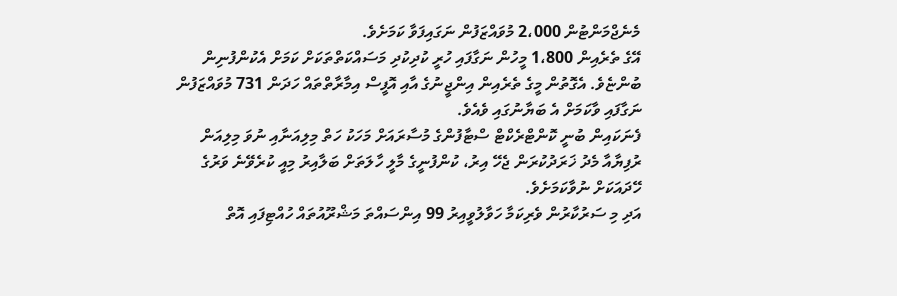މެނެޖްމަންޓުން 2،000 މުވައްޒަފުން ނަގައިފަވާ ކަމަށެވެ.
އޭގެ ތެރެއިން 1،800 މީހުން ނަގާފައި ހުރީ ކުދިކުދި މަސައްކަތްތަކަށް ކަމަށް އެކުންފުނިން ބުންޏެވެ. އެގޮތުން މީގެ ތެރެއިން އިންޖީނުގެ އާއި އޮފީސް އިމާރާތްތައް ހަދަން 731 މުވައްޒަފުން ނަގާފައި ވާކަމަށް އެ ބަޔާނުގައި ވެއެވެ.
ފެނަކައިން ބުނީ ކޮންޓްރެކްޓް ސްޓާފުންގެ މުސާރައަށް މަހަކު ހަތް މިލިއަނާއި ނުވަ މިލިއަން ރުފިޔާއާ މެދު ޚަރަދުކުރަން ޖެހޭ އިރު، ކުންފުނީގެ މާލީ ހާލަތަށް ބަލާއިރު މިއީ ކުރެވޭނެ ވަރުގެ ހޭދައަކަށް ނުވާކަމަށެވެ.
އަދި މި ސަރުކާރުން ވެރިކަމާ ހަވާލުވީއިރު 99 އިންސައްތަ މަޝްރޫއުތައް ހުއްޓިފައި އޮތް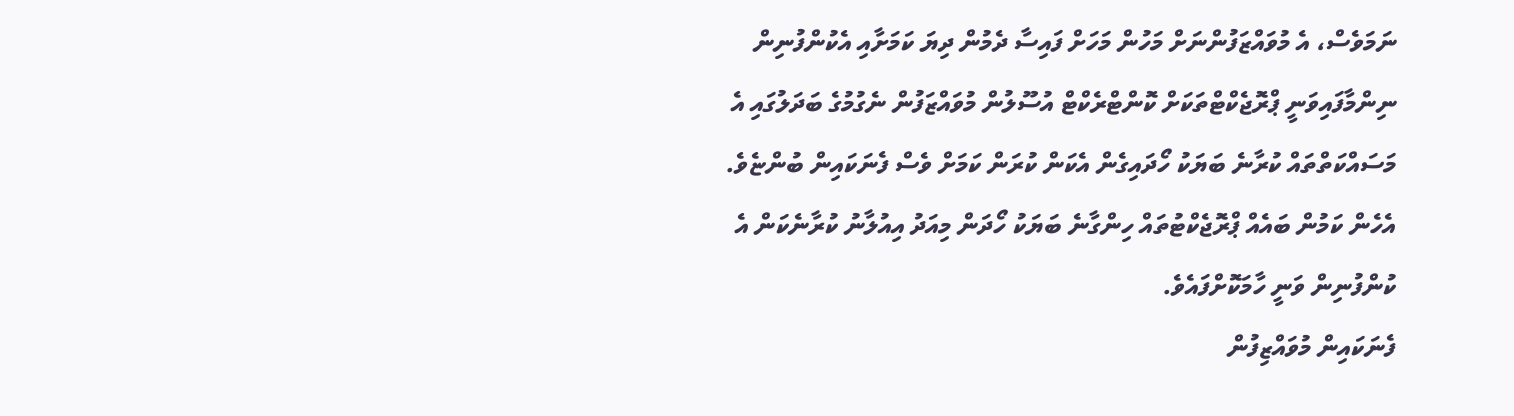ނަމަވެސް، އެ މުވައްޒަފުންނަށް މަހުން މަހަށް ފައިސާ ދެމުން ދިޔަ ކަމަށާއި އެކުންފުނިން ނިންމާފައިވަނީ ޕްރޮޖެކްޓްތަކަށް ކޮންޓްރެކްޓް އުސޫލުން މުވައްޒަފުން ނެގުމުގެ ބަދަލުގައި އެ މަސައްކަތްތައް ކުރާނެ ބަޔަކު ހޯދައިގެން އެކަން ކުރަން ކަމަށް ވެސް ފެނަކައިން ބުންޏެވެ.
އެހެން ކަމުން ބައެއް ޕްރޮޖެކްޓުތައް ހިންގާނެ ބަޔަކު ހޯދަން މިއަދު އިއުލާނު ކުރާނެކަން އެ ކުންފުނިން ވަނީ ހާމަކޮށްފައެވެ.
ފެނަކައިން މުވައްޒިފުން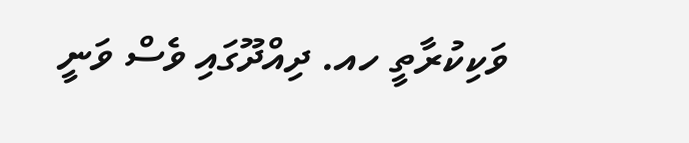ވަކިކުރާތީ ހއ. ދިއްދޫގައި ވެސް ވަނީ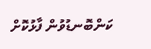ކަންބޮނޑުވުން ފާޅުކޮށް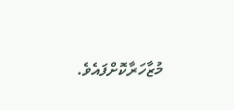މުޒާހަރާކޮށްފައެވެ.